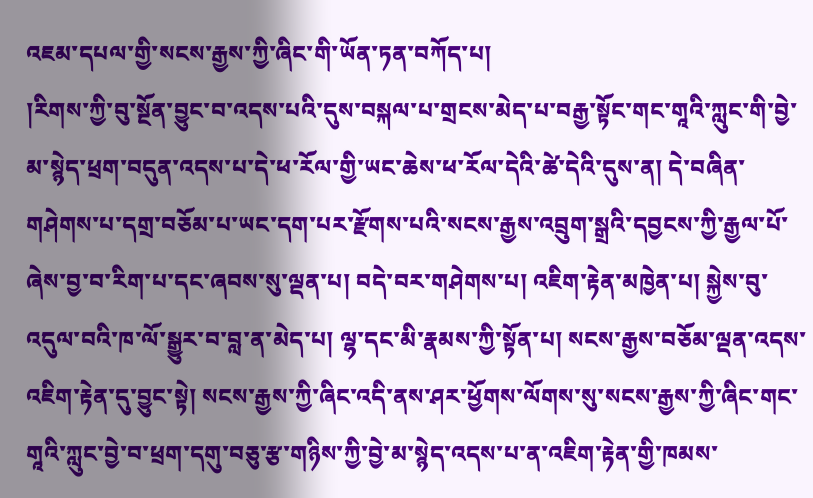འཇམ་དཔལ་གྱི་སངས་རྒྱས་ཀྱི་ཞིང་གི་ཡོན་ཏན་བཀོད་པ།
།རིགས་ཀྱི་བུ་སྔོན་བྱུང་བ་འདས་པའི་དུས་བསྐལ་པ་གྲངས་མེད་པ་བརྒྱ་སྟོང་གང་གཱའི་ཀླུང་གི་བྱེ་མ་སྙེད་ཕྲག་བདུན་འདས་པ་དེ་ཕ་རོལ་གྱི་ཡང་ཆེས་ཕ་རོལ་དེའི་ཚེ་དེའི་དུས་ན། དེ་བཞིན་གཤེགས་པ་དགྲ་བཅོམ་པ་ཡང་དག་པར་རྫོགས་པའི་སངས་རྒྱས་འབྲུག་སྒྲའི་དབྱངས་ཀྱི་རྒྱལ་པོ་ཞེས་བྱ་བ་རིག་པ་དང་ཞབས་སུ་ལྡན་པ། བདེ་བར་གཤེགས་པ། འཇིག་རྟེན་མཁྱེན་པ། སྐྱེས་བུ་འདུལ་བའི་ཁ་ལོ་སྒྱུར་བ་བླ་ན་མེད་པ། ལྷ་དང་མི་རྣམས་ཀྱི་སྟོན་པ། སངས་རྒྱས་བཅོམ་ལྡན་འདས་འཇིག་རྟེན་དུ་བྱུང་སྟེ། སངས་རྒྱས་ཀྱི་ཞིང་འདི་ནས་ཤར་ཕྱོགས་ལོགས་སུ་སངས་རྒྱས་ཀྱི་ཞིང་གང་གཱའི་ཀླུང་བྱེ་བ་ཕྲག་དགུ་བཅུ་རྩ་གཉིས་ཀྱི་བྱེ་མ་སྙེད་འདས་པ་ན་འཇིག་རྟེན་གྱི་ཁམས་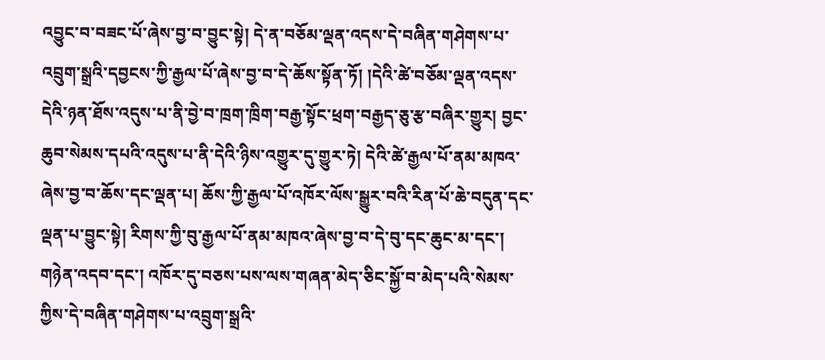འབྱུང་བ་བཟང་པོ་ཞེས་བྱ་བ་བྱུང་སྟེ། དེ་ན་བཅོམ་ལྡན་འདས་དེ་བཞིན་གཤེགས་པ་འབྲུག་སྒྲའི་དབྱངས་ཀྱི་རྒྱལ་པོ་ཞེས་བྱ་བ་དེ་ཆོས་སྟོན་ཏོ། །དེའི་ཚེ་བཅོམ་ལྡན་འདས་དེའི་ཉན་ཐོས་འདུས་པ་ནི་བྱེ་བ་ཁྲག་ཁྲིག་བརྒྱ་སྟོང་ཕྲག་བརྒྱད་ཅུ་རྩ་བཞིར་གྱུར། བྱང་ཆུབ་སེམས་དཔའི་འདུས་པ་ནི་དེའི་ཉིས་འགྱུར་དུ་གྱུར་ཏེ། དེའི་ཚེ་རྒྱལ་པོ་ནམ་མཁའ་ཞེས་བྱ་བ་ཆོས་དང་ལྡན་པ། ཆོས་ཀྱི་རྒྱལ་པོ་འཁོར་ལོས་སྒྱུར་བའི་རིན་པོ་ཆེ་བདུན་དང་ལྡན་པ་བྱུང་སྟེ། རིགས་ཀྱི་བུ་རྒྱལ་པོ་ནམ་མཁའ་ཞེས་བྱ་བ་དེ་བུ་དང་ཆུང་མ་དང་། གཉེན་འདབ་དང་། འཁོར་དུ་བཅས་པས་ལས་གཞན་མེད་ཅིང་སྐྱོ་བ་མེད་པའི་སེམས་ཀྱིས་དེ་བཞིན་གཤེགས་པ་འབྲུག་སྒྲའི་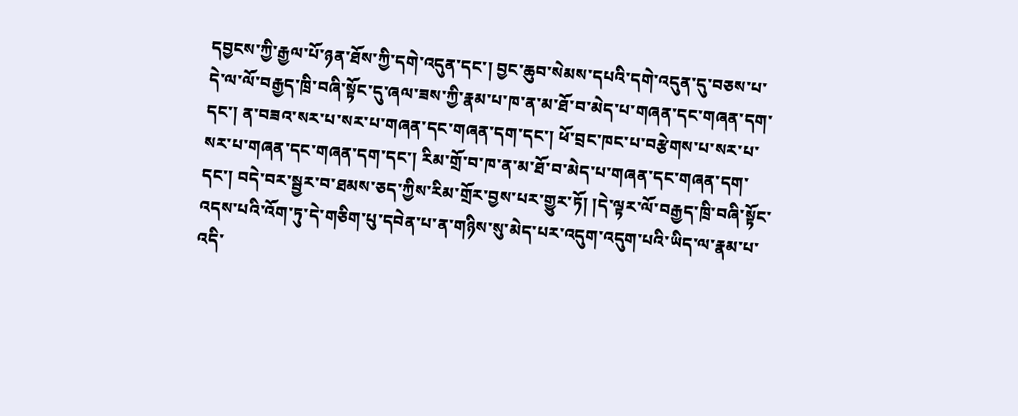དབྱངས་ཀྱི་རྒྱལ་པོ་ཉན་ཐོས་ཀྱི་དགེ་འདུན་དང་། བྱང་ཆུབ་སེམས་དཔའི་དགེ་འདུན་དུ་བཅས་པ་དེ་ལ་ལོ་བརྒྱད་ཁྲི་བཞི་སྟོང་དུ་ཞལ་ཟས་ཀྱི་རྣམ་པ་ཁ་ན་མ་ཐོ་བ་མེད་པ་གཞན་དང་གཞན་དག་དང་། ན་བཟའ་སར་པ་སར་པ་གཞན་དང་གཞན་དག་དང་། ཕོ་བྲང་ཁང་པ་བརྩེགས་པ་སར་པ་སར་པ་གཞན་དང་གཞན་དག་དང་། རིམ་གྲོ་བ་ཁ་ན་མ་ཐོ་བ་མེད་པ་གཞན་དང་གཞན་དག་དང་། བདེ་བར་སྦྱར་བ་ཐམས་ཅད་ཀྱིས་རིམ་གྲོར་བྱས་པར་གྱུར་ཏོ། །དེ་ལྟར་ལོ་བརྒྱད་ཁྲི་བཞི་སྟོང་འདས་པའི་འོག་ཏུ་དེ་གཅིག་པུ་དབེན་པ་ན་གཉིས་སུ་མེད་པར་འདུག་འདུག་པའི་ཡིད་ལ་རྣམ་པ་འདི་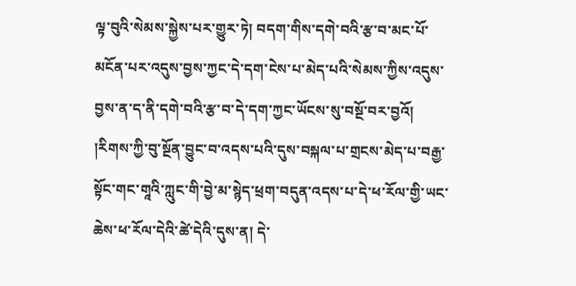ལྟ་བུའི་སེམས་སྐྱེས་པར་གྱུར་ཏེ། བདག་གིས་དགེ་བའི་རྩ་བ་མང་པོ་མངོན་པར་འདུས་བྱས་ཀྱང་དེ་དག་ངེས་པ་མེད་པའི་སེམས་ཀྱིས་འདུས་བྱས་ན་ད་ནི་དགེ་བའི་རྩ་བ་དེ་དག་ཀྱང་ཡོངས་སུ་བསྔོ་བར་བྱའོ།
།རིགས་ཀྱི་བུ་སྔོན་བྱུང་བ་འདས་པའི་དུས་བསྐལ་པ་གྲངས་མེད་པ་བརྒྱ་སྟོང་གང་གཱའི་ཀླུང་གི་བྱེ་མ་སྙེད་ཕྲག་བདུན་འདས་པ་དེ་ཕ་རོལ་གྱི་ཡང་ཆེས་ཕ་རོལ་དེའི་ཚེ་དེའི་དུས་ན། དེ་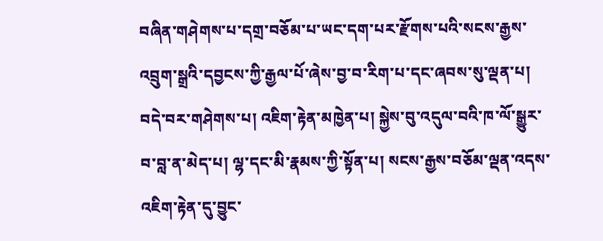བཞིན་གཤེགས་པ་དགྲ་བཅོམ་པ་ཡང་དག་པར་རྫོགས་པའི་སངས་རྒྱས་འབྲུག་སྒྲའི་དབྱངས་ཀྱི་རྒྱལ་པོ་ཞེས་བྱ་བ་རིག་པ་དང་ཞབས་སུ་ལྡན་པ། བདེ་བར་གཤེགས་པ། འཇིག་རྟེན་མཁྱེན་པ། སྐྱེས་བུ་འདུལ་བའི་ཁ་ལོ་སྒྱུར་བ་བླ་ན་མེད་པ། ལྷ་དང་མི་རྣམས་ཀྱི་སྟོན་པ། སངས་རྒྱས་བཅོམ་ལྡན་འདས་འཇིག་རྟེན་དུ་བྱུང་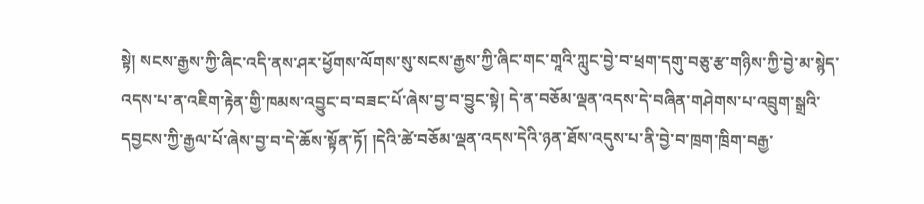སྟེ། སངས་རྒྱས་ཀྱི་ཞིང་འདི་ནས་ཤར་ཕྱོགས་ལོགས་སུ་སངས་རྒྱས་ཀྱི་ཞིང་གང་གཱའི་ཀླུང་བྱེ་བ་ཕྲག་དགུ་བཅུ་རྩ་གཉིས་ཀྱི་བྱེ་མ་སྙེད་འདས་པ་ན་འཇིག་རྟེན་གྱི་ཁམས་འབྱུང་བ་བཟང་པོ་ཞེས་བྱ་བ་བྱུང་སྟེ། དེ་ན་བཅོམ་ལྡན་འདས་དེ་བཞིན་གཤེགས་པ་འབྲུག་སྒྲའི་དབྱངས་ཀྱི་རྒྱལ་པོ་ཞེས་བྱ་བ་དེ་ཆོས་སྟོན་ཏོ། །དེའི་ཚེ་བཅོམ་ལྡན་འདས་དེའི་ཉན་ཐོས་འདུས་པ་ནི་བྱེ་བ་ཁྲག་ཁྲིག་བརྒྱ་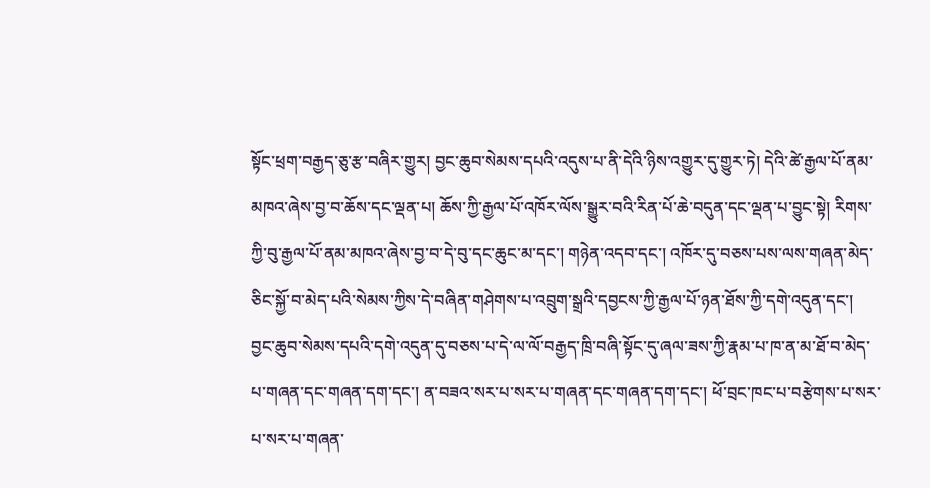སྟོང་ཕྲག་བརྒྱད་ཅུ་རྩ་བཞིར་གྱུར། བྱང་ཆུབ་སེམས་དཔའི་འདུས་པ་ནི་དེའི་ཉིས་འགྱུར་དུ་གྱུར་ཏེ། དེའི་ཚེ་རྒྱལ་པོ་ནམ་མཁའ་ཞེས་བྱ་བ་ཆོས་དང་ལྡན་པ། ཆོས་ཀྱི་རྒྱལ་པོ་འཁོར་ལོས་སྒྱུར་བའི་རིན་པོ་ཆེ་བདུན་དང་ལྡན་པ་བྱུང་སྟེ། རིགས་ཀྱི་བུ་རྒྱལ་པོ་ནམ་མཁའ་ཞེས་བྱ་བ་དེ་བུ་དང་ཆུང་མ་དང་། གཉེན་འདབ་དང་། འཁོར་དུ་བཅས་པས་ལས་གཞན་མེད་ཅིང་སྐྱོ་བ་མེད་པའི་སེམས་ཀྱིས་དེ་བཞིན་གཤེགས་པ་འབྲུག་སྒྲའི་དབྱངས་ཀྱི་རྒྱལ་པོ་ཉན་ཐོས་ཀྱི་དགེ་འདུན་དང་། བྱང་ཆུབ་སེམས་དཔའི་དགེ་འདུན་དུ་བཅས་པ་དེ་ལ་ལོ་བརྒྱད་ཁྲི་བཞི་སྟོང་དུ་ཞལ་ཟས་ཀྱི་རྣམ་པ་ཁ་ན་མ་ཐོ་བ་མེད་པ་གཞན་དང་གཞན་དག་དང་། ན་བཟའ་སར་པ་སར་པ་གཞན་དང་གཞན་དག་དང་། ཕོ་བྲང་ཁང་པ་བརྩེགས་པ་སར་པ་སར་པ་གཞན་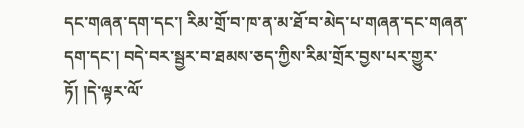དང་གཞན་དག་དང་། རིམ་གྲོ་བ་ཁ་ན་མ་ཐོ་བ་མེད་པ་གཞན་དང་གཞན་དག་དང་། བདེ་བར་སྦྱར་བ་ཐམས་ཅད་ཀྱིས་རིམ་གྲོར་བྱས་པར་གྱུར་ཏོ། །དེ་ལྟར་ལོ་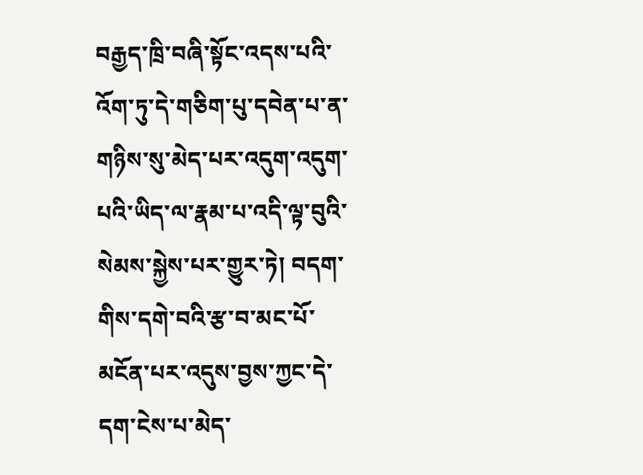བརྒྱད་ཁྲི་བཞི་སྟོང་འདས་པའི་འོག་ཏུ་དེ་གཅིག་པུ་དབེན་པ་ན་གཉིས་སུ་མེད་པར་འདུག་འདུག་པའི་ཡིད་ལ་རྣམ་པ་འདི་ལྟ་བུའི་སེམས་སྐྱེས་པར་གྱུར་ཏེ། བདག་གིས་དགེ་བའི་རྩ་བ་མང་པོ་མངོན་པར་འདུས་བྱས་ཀྱང་དེ་དག་ངེས་པ་མེད་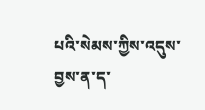པའི་སེམས་ཀྱིས་འདུས་བྱས་ན་ད་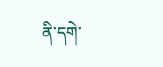ནི་དགེ་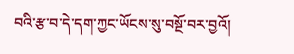བའི་རྩ་བ་དེ་དག་ཀྱང་ཡོངས་སུ་བསྔོ་བར་བྱའོ།